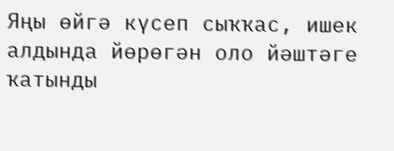Яңы өйгә күсеп сыҡҡас, ишек алдында йөрөгән оло йәштәге ҡатынды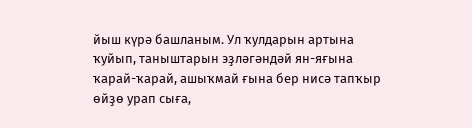йыш күрә башланым. Ул ҡулдарын артына ҡуйып, таныштарын эҙләгәндәй ян-яғына ҡарай-ҡарай, ашыҡмай ғына бер нисә тапҡыр өйҙө урап сыға,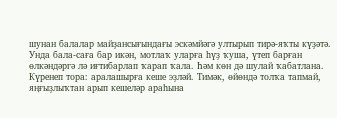шунан балалар майҙансығындағы эскәмйәгә ултырып тирә-яҡты күҙәтә. Унда бала-саға бар икән, мотлаҡ уларға һүҙ ҡуша, үтеп барған өлкәндәргә лә иғтибарлап ҡарап ҡала. Һәм көн дә шулай ҡабатлана. Күренеп тора: аралашырға кеше эҙләй. Тимәк, өйөндә толҡа тапмай, яңғыҙлыҡтан арып кешеләр араһына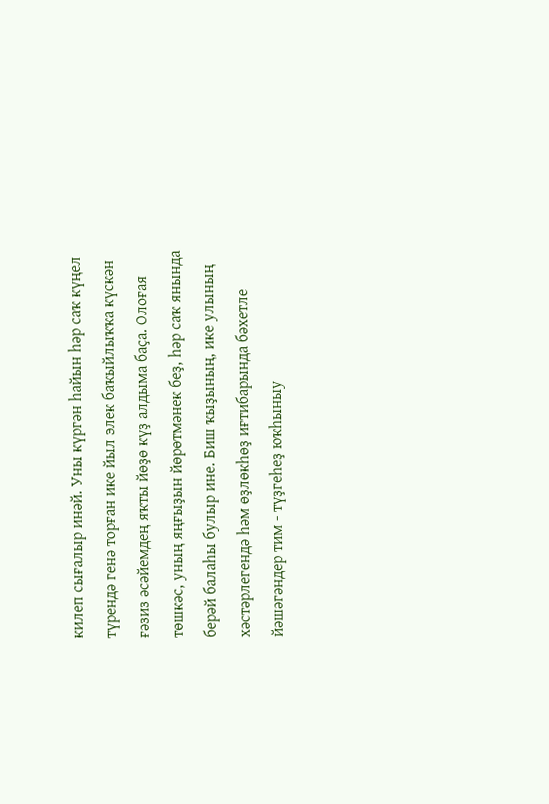килеп сығалыр инәй. Уны күргән һайын һәр саҡ күңел түрендә генә торған ике йыл элек баҡыйлыҡҡа күскән ғәзиз әсәйемдең яҡты йөҙө күҙ алдыма баҫа. Олоғая төшкәс, уның яңғыҙын йөрөтмәнек беҙ, һәр саҡ янында берәй балаһы булыр ине. Биш ҡыҙының, ике улының хәстәрлегендә һәм өҙлөкһөҙ иғтибарында бәхетле йәшәгәндер тим - түҙгеһеҙ юҡһыныу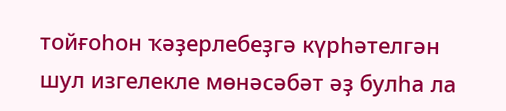тойғоһон ҡәҙерлебеҙгә күрһәтелгән шул изгелекле мөнәсәбәт әҙ булһа ла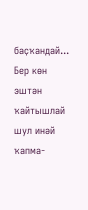баҫҡандай... Бер көн эштән ҡайтышлай шул инәй ҡапма-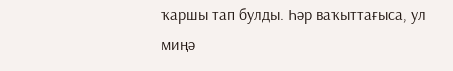ҡаршы тап булды. Һәр ваҡыттағыса, ул миңә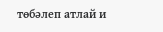төбәлеп атлай и